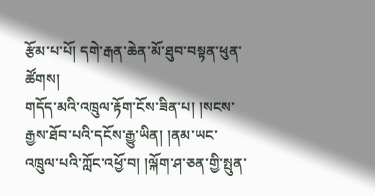རྩོམ་པ་པོ། དགེ་རྒན་ཆེན་མོ་ཐུབ་བསྟན་ཕུན་ཚོགས།
གདོད་མའི་འཁྲུལ་རྟོག་ངོས་ཟིན་པ། །སངས་རྒྱས་ཐོབ་པའི་དངོས་རྒྱུ་ཡིན། །ནམ་ཡང་འཁྲུལ་པའི་ཀློང་འཕྱོ་བ། །ལྐོག་ཤ་ཅན་གྱི་སྤུན་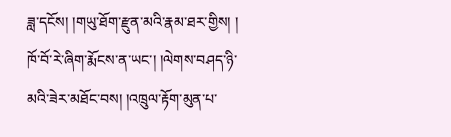ཟླ་དངོས། །གཡུ་ཐོག་རྫུན་མའི་རྣམ་ཐར་གྱིས། ། ཁོ་བོ་རེ་ཞིག་རྨོངས་ན་ཡང་། །ལེགས་བཤད་ཉི་མའི་ཟེར་མཐོང་བས། །འཁྲུལ་རྟོག་མུན་པ་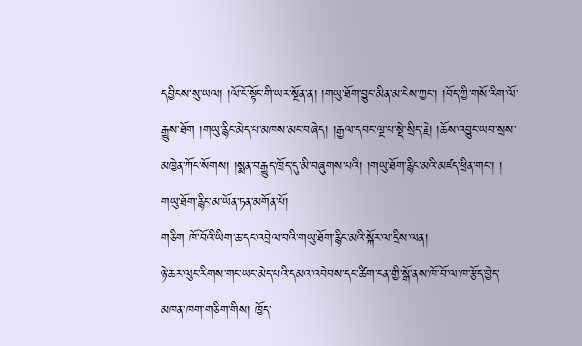དབྱིངས་སུ་ཡལ། །ལོ་ངོ་སྟོང་གི་ཡར་སྔོན་ན། །གཡུ་ཐོག་བྱུང་མིན་མ་ངེས་ཀྱང་། །བོད་ཀྱི་གསོ་རིག་ལོ་རྒྱུས་ཐོག །གཡུ་རྙིང་མེད་པ་མཁས་མང་བཞེད། །རྒྱལ་དབང་ལྔ་པ་སྡེ་སྲིད་རྗེ། །ཆོས་འབྱུང་ཡབ་སྲས་མཁྱེན་ཀོང་སོགས། །སྨན་བརྒྱུད་ཁྲོད་དུ་མི་བཞུགས་པའི། །གཡུ་ཐོག་རྙིང་མའི་མཛད་ཕྲིན་གང་། །
གཡུ་ཐོག་རྙིང་མ་ཡོན་ཏན་མགོན་པོ།
གཅིག ཁོ་བོའི་ཡིག་ཆ་དང་འབྲེལ་བའི་གཡུ་ཐོག་རྙིང་མའི་སྐོར་ལ་དྲིས་ལན།
ཉེ་ཆར་ལུང་རིགས་གང་ཡང་མེད་པའི་དམའ་འབེབས་དང་ཚིག་ངན་གྱི་སྒོ་ནས་ཁོ་བོ་ལ་ཁ་རྩོད་བྱེད་མཁན་ཁག་གཅིག་གིས། ཁྱོད་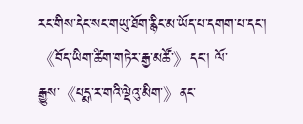རང་གིས་དེང་སང་གཡུ་ཐོག་རྙིང་མ་ཡོད་པ་དགག་པ་དང་།《བོད་ཡིག་ཚིག་གཏེར་རྒྱ་མཚོ་》དང་། ལོ་རྒྱུས་《པདྨ་ར་གའི་ལྡེའུ་མིག་》ནང་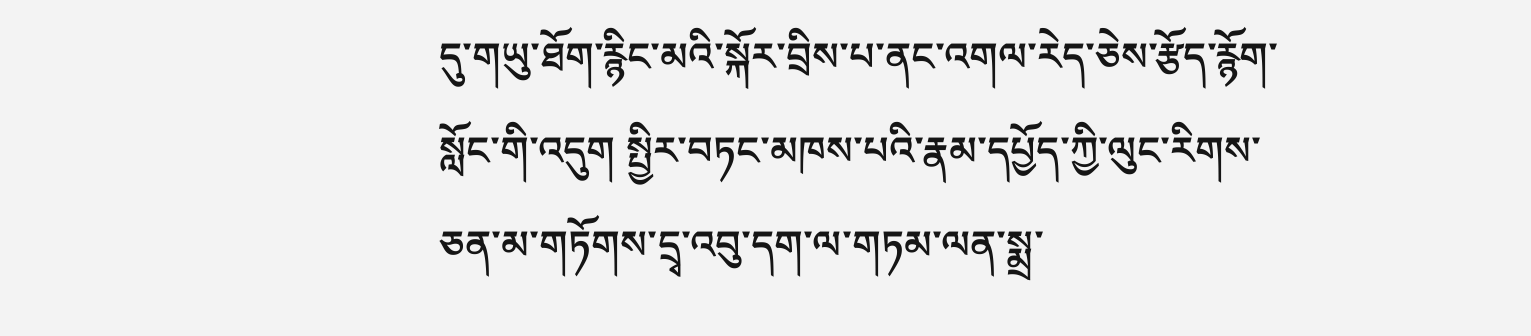དུ་གཡུ་ཐོག་རྙིང་མའི་སྐོར་བྲིས་པ་ནང་འགལ་རེད་ཅེས་རྩོད་རྙོག་སློང་གི་འདུག སྤྱིར་བཏང་མཁས་པའི་རྣམ་དཔྱོད་ཀྱི་ལུང་རིགས་ཅན་མ་གཏོགས་དྲྭ་འབུ་དག་ལ་གཏམ་ལན་སྨྲ་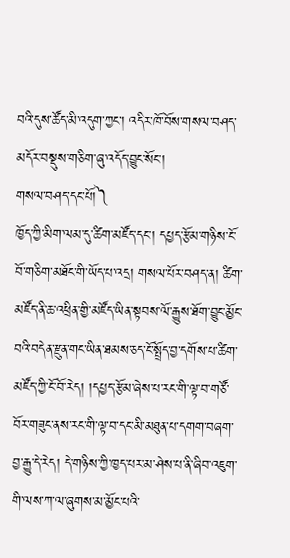བའི་དུས་ཚོད་མི་འདུག་ཀྱང་། འདིར་ཁོ་བོས་གསལ་བཤད་མདོར་བསྡུས་གཅིག་ཞུ་འདོད་བྱུང་སོང་།
གསལ་བཤད་དང་པོ།༽
ཁྱོད་ཀྱི་མིག་ལམ་དུ་ཚིག་མཛོད་དང་། དཔྱད་རྩོམ་གཉིས་ངོ་བོ་གཅིག་མཐོང་གི་ཡོད་པ་འདྲ། གསལ་པོར་བཤད་ན། ཚིག་མཛོད་ནི་ཆ་འཕྲིན་གྱི་མཛོད་ཡིན་སྟབས་ལོ་རྒྱུས་ཐོག་བྱུང་མྱོང་བའི་བདེན་རྫུན་གང་ཡིན་ཐམས་ཅད་ངོ་སྤྲོད་བྱ་དགོས་པ་ཚིག་མཛོད་ཀྱི་ངོ་བོ་རེད། །དཔྱད་རྩོམ་ཞེས་པ་རང་གི་ལྟ་བ་གཙོ་བོར་གཟུང་ནས་རང་གི་ལྟ་བ་དང་མི་མཐུན་པ་དགག་བཞག་བྱ་རྒྱུ་དེ་རེད། དེ་གཉིས་ཀྱི་ཁྱད་པར་མ་ཤེས་པ་ནི་ཞིབ་འཇུག་གི་ལས་ཀ་ལ་ཞུགས་མ་མྱོང་པའི་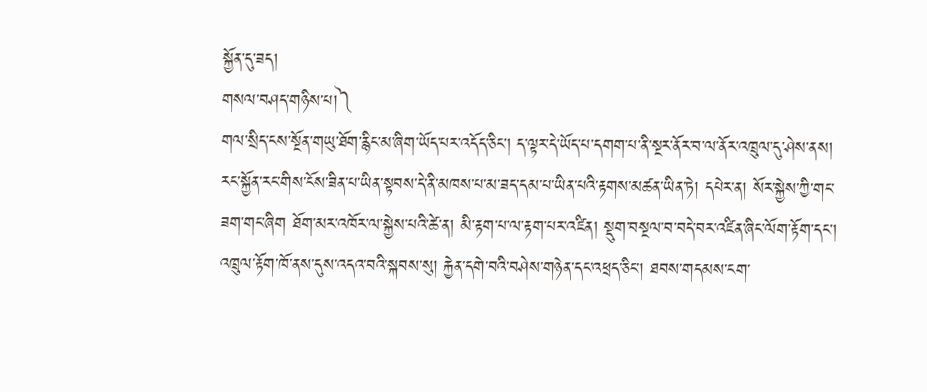སྐྱོན་དུ་ཟད།
གསལ་བཤད་གཉིས་པ།༽
གལ་སྲིད་ངས་སྔོན་གཡུ་ཐོག་རྙིང་མ་ཞིག་ཡོད་པར་འདོད་ཅིང་། ད་ལྟར་དེ་ཡོད་པ་དགག་པ་ནི་སྔར་ནོར་བ་ལ་ནོར་འཁྲུལ་དུ་ཤེས་ནས། རང་སྐྱོན་རང་གིས་ངོས་ཟིན་པ་ཡིན་སྟབས་དེ་ནི་མཁས་པ་མ་ཟད་དམ་པ་ཡིན་པའི་རྟགས་མཚན་ཡིན་ཏེ། དཔེར་ན། སོར་སྐྱེས་ཀྱི་གང་ཟག་གང་ཞིག ཐོག་མར་འཁོར་ལ་སྐྱེས་པའི་ཚེ་ན། མི་རྟག་པ་ལ་རྟག་པར་འཛིན། སྡུག་བསྔལ་བ་བདེ་བར་འཛིན་ཞིང་ལོག་རྟོག་དང་། འཁྲུལ་རྟོག་ཁོ་ནས་དུས་འདའ་བའི་སྐབས་སུ། རྐྱེན་དགེ་བའི་བཤེས་གཉེན་དང་འཕྲད་ཅིང་། ཐབས་གདམས་ངག་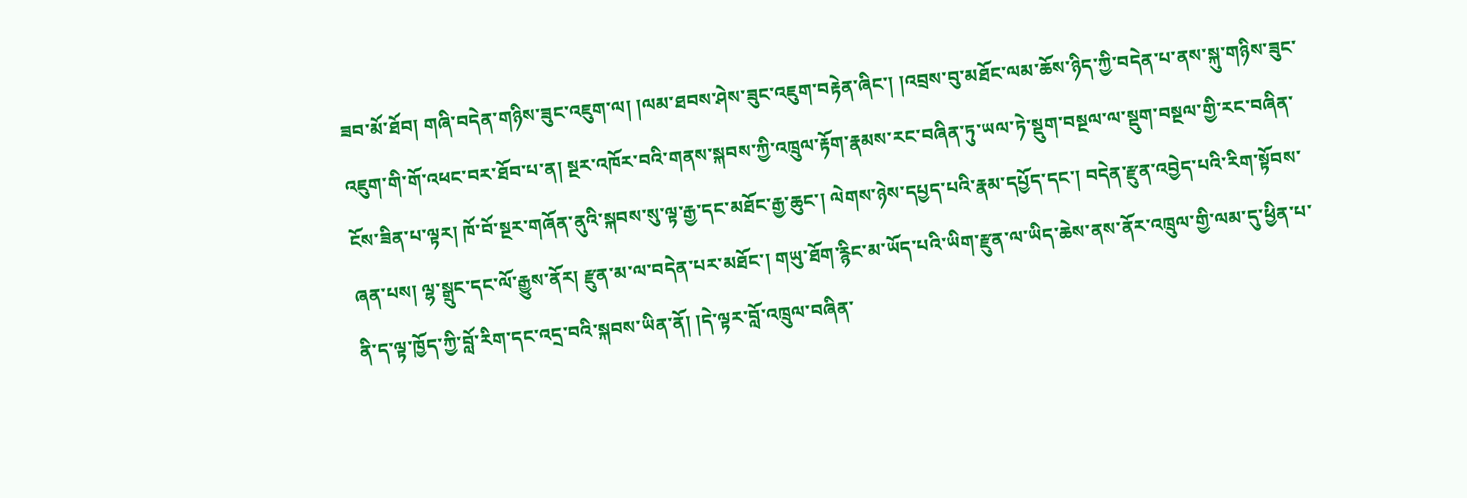ཟབ་མོ་ཐོབ། གཞི་བདེན་གཉིས་ཟུང་འཇུག་ལ། །ལམ་ཐབས་ཤེས་ཟུང་འཇུག་བརྟེན་ཞིང་། །འབྲས་བུ་མཐོང་ལམ་ཆོས་ཉིད་ཀྱི་བདེན་པ་ནས་སྐུ་གཉིས་ཟུང་འཇུག་གི་གོ་འཕང་བར་ཐོབ་པ་ན། སྔར་འཁོར་བའི་གནས་སྐབས་ཀྱི་འཁྲུལ་རྟོག་རྣམས་རང་བཞིན་ཏུ་ཡལ་ཏེ་སྡུག་བསྔལ་ལ་སྡུག་བསྔལ་གྱི་རང་བཞིན་ངོས་ཟིན་པ་ལྟར། ཁོ་བོ་སྔར་གཞོན་ནུའི་སྐབས་སུ་ལྟ་རྒྱ་དང་མཐོང་རྒྱ་ཆུང་། ལེགས་ཉེས་དཔྱད་པའི་རྣམ་དཔྱོད་དང་། བདེན་རྫུན་འབྱེད་པའི་རིག་སྟོབས་ཞན་པས། ལྷ་སྒྲུང་དང་ལོ་རྒྱུས་ནོར། རྫུན་མ་ལ་བདེན་པར་མཐོང་། གཡུ་ཐོག་རྙིང་མ་ཡོད་པའི་ཡིག་རྫུན་ལ་ཡིད་ཆེས་ནས་ནོར་འཁྲུལ་གྱི་ལམ་དུ་ཕྱིན་པ་ནི་ད་ལྟ་ཁྱོད་ཀྱི་བློ་རིག་དང་འདྲ་བའི་སྐབས་ཡིན་ནོ། །དེ་ལྟར་བློ་འཁྲུལ་བཞིན་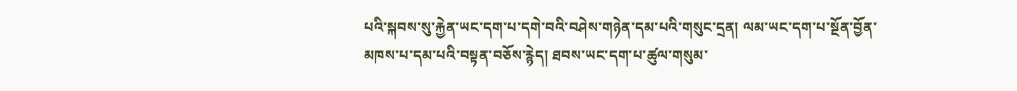པའི་སྐབས་སུ་རྐྱེན་ཡང་དག་པ་དགེ་བའི་བཤེས་གཉེན་དམ་པའི་གསུང་དྲན། ལམ་ཡང་དག་པ་སྔོན་བྱོན་མཁས་པ་དམ་པའི་བསྟན་བཅོས་རྙེད། ཐབས་ཡང་དག་པ་ཚུལ་གསུམ་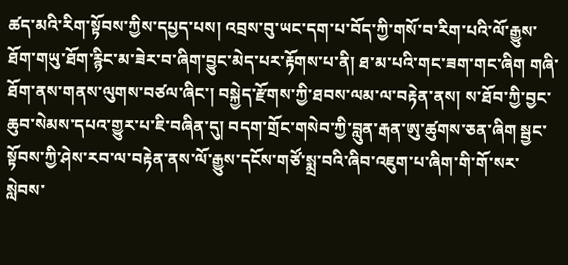ཚད་མའི་རིག་སྟོབས་ཀྱིས་དཔྱད་པས། འབྲས་བུ་ཡང་དག་པ་བོད་ཀྱི་གསོ་བ་རིག་པའི་ལོ་རྒྱུས་ཐོག་གཡུ་ཐོག་རྙིང་མ་ཟེར་བ་ཞིག་བྱུང་མེད་པར་རྟོགས་པ་ནི། ཐ་མ་པའི་གང་ཟག་གང་ཞིག གཞི་ཐོག་ནས་གནས་ལུགས་བཙལ་ཞིང་། བསྐྱེད་རྫོགས་ཀྱི་ཐབས་ལམ་ལ་བརྟེན་ནས། ས་ཐོབ་ཀྱི་བྱང་ཆུབ་སེམས་དཔའ་གྱུར་པ་ཇི་བཞིན་དུ། བདག་གྲོང་གསེབ་ཀྱི་བླུན་རྒན་ཨུ་ཚུགས་ཅན་ཞིག སྦྱང་སྟོབས་ཀྱི་ཤེས་རབ་ལ་བརྟེན་ནས་ལོ་རྒྱུས་དངོས་གཙོ་སྨྲ་བའི་ཞིབ་འཇུག་པ་ཞིག་གི་གོ་སར་སླེབས་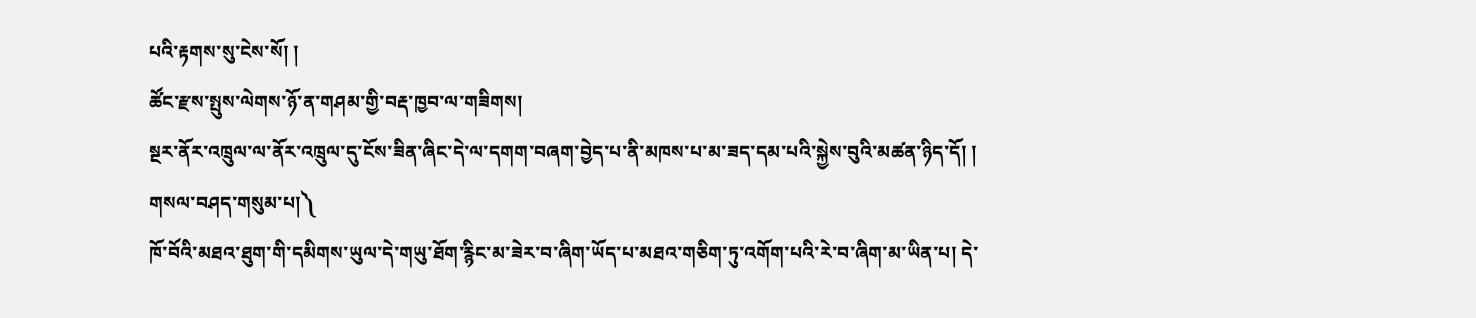པའི་རྟགས་སུ་ངེས་སོ། །
ཚོང་རྫས་སྤུས་ལེགས་ཉོ་ན་གཤམ་གྱི་བརྡ་ཁྱབ་ལ་གཟིགས།
སྔར་ནོར་འཁྲུལ་ལ་ནོར་འཁྲུལ་དུ་ངོས་ཟིན་ཞིང་དེ་ལ་དགག་བཞག་བྱེད་པ་ནི་མཁས་པ་མ་ཟད་དམ་པའི་སྐྱེས་བུའི་མཚན་ཉིད་དོ། །
གསལ་བཤད་གསུམ་པ།༽
ཁོ་བོའི་མཐའ་ཐུག་གི་དམིགས་ཡུལ་དེ་གཡུ་ཐོག་རྙིང་མ་ཟེར་བ་ཞིག་ཡོད་པ་མཐའ་གཅིག་ཏུ་འགོག་པའི་རེ་བ་ཞིག་མ་ཡིན་པ། དེ་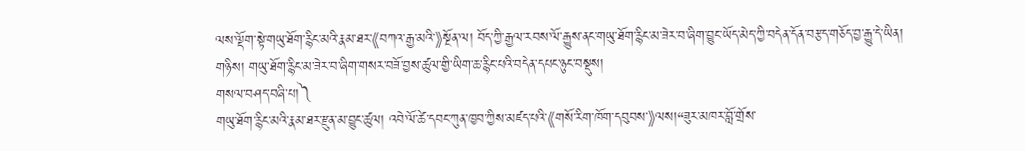ལས་ལྡོག་སྟེ་གཡུ་ཐོག་རྙིང་མའི་རྣམ་ཐར་《བཀའ་རྒྱ་མའི་》སྔོན་ལ། བོད་ཀྱི་རྒྱལ་རབས་ལོ་རྒྱུས་ནང་གཡུ་ཐོག་རྙིང་མ་ཟེར་བ་ཞིག་བྱུང་ཡོད་མེད་ཀྱི་བདེན་དོན་བརྩད་གཅོད་བྱ་རྒྱུ་དེ་ཡིན།
གཉིས། གཡུ་ཐོག་རྙིང་མ་ཟེར་བ་ཞིག་གསར་བཟོ་བྱས་ཚུལ་གྱི་ཡིག་ཆ་རྙིང་པའི་བདེན་དཔང་ཉུང་བསྡུས།
གསལ་བཤད་བཞི་པ།༽
གཡུ་ཐོག་རྙིང་མའི་རྣམ་ཐར་རྫུན་མ་བྱུང་ཚུལ། འབེ་ལོ་ཚེ་དབང་ཀུན་ཁྱབ་ཀྱིས་མཛད་པའི་《གསོ་རིག་ཁོག་དབུབས་》ལས།“ཟུར་མཁར་བློ་གྲོས་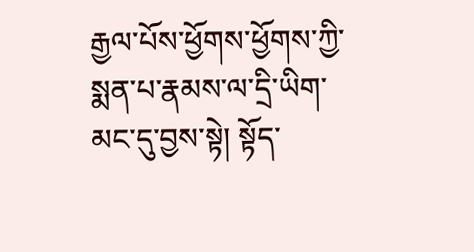རྒྱལ་པོས་ཕྱོགས་ཕྱོགས་ཀྱི་སྨན་པ་རྣམས་ལ་དྲི་ཡིག་མང་དུ་བྱས་སྟེ། སྟོད་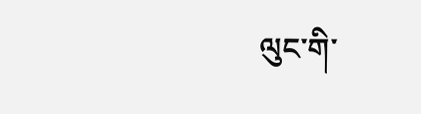ལུང་གི་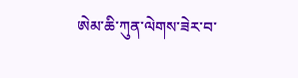ཨེམ་ཆི་ཀུན་ལེགས་ཟེར་བ་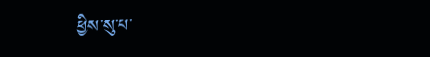ཕྱིས་སུ་པ་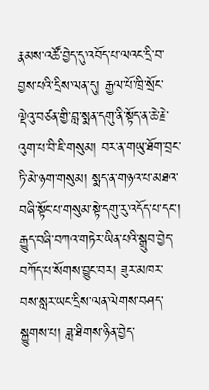རྣམས་འཚོ་བྱེད་དུ་འབོད་པ་ལའང་དྲི་བ་བྱས་པའི་དྲིས་ལན་དུ། རྒྱལ་པོ་ཁྲི་སྲོང་ལྡེའུ་བཙན་གྱི་བླ་སྨན་དགུ་ནི་སྟོད་ན་ཆེ་རྗེ་འུག་པ་བི་ཇི་གསུམ། བར་ན་གཡུ་ཐོག་བྲང་ཏི་མེ་ཉག་གསུམ། སྨད་ན་གཉའ་པ་མཐའ་བཞི་སྟོང་པ་གསུམ་སྟེ་དགུ་རུ་འདོད་པ་དང་། རྒྱུད་བཞི་བཀའ་གཏེར་ཡིན་པའི་སྒྲུབ་བྱེད་བཀོད་པ་སོགས་བྱུང་བར། ཟུར་མཁར་བས་སླར་ཡང་དྲིས་ལན་ལེགས་བཤད་སྐྱུགས་པ། ཟླ་ཐིགས་ཉིན་བྱེད་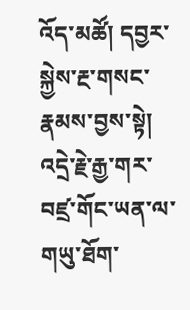འོད་མཚོ། དབྱར་སྐྱེས་རྔ་གསང་རྣམས་བྱས་སྟེ། འདྲེ་རྗེ་རྒྱ་གར་བཛྲ་གོང་ཡན་ལ་གཡུ་ཐོག་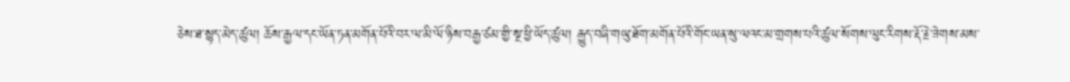ཅེས་ཐ་སྙད་མེད་ཚུལ། ཆོས་རྒྱལ་དང་ཡོན་ཏན་མགོན་པོའི་བར་ལ་མི་ལོ་ཉིས་བརྒྱ་ཙམ་གྱི་སྔ་ཕྱི་ཡོད་ཚུལ། རྒྱུད་བཞི་གཡུ་ཐོག་མགོན་པོའི་གོང་ཡན་སུ་ལའང་མ་གྲགས་པའི་ཚུལ་སོགས་ལུང་རིགས་རྡོ་རྗེ་ཟེགས་མས་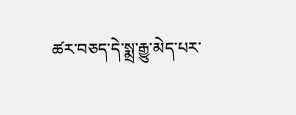ཚར་བཅད་དེ་སྨྲ་རྒྱུ་མེད་པར་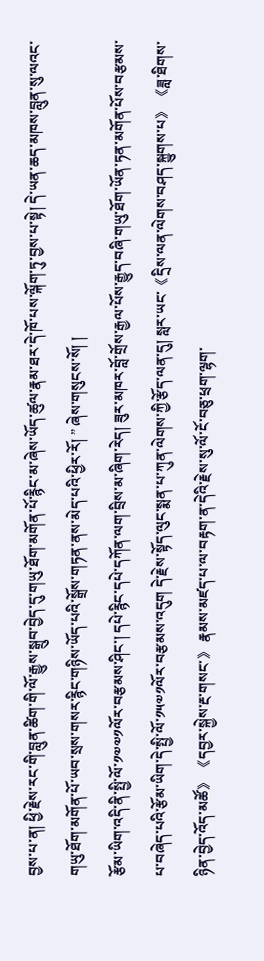བྱས་པ་ན། ཕྱི་རྗེས་རང་གི་བླུན་ཚིག་གི་ལོ་རྒྱུས་སྒྲུབ་བྱེད་དུ་གཡུ་ཐོག་མགོན་པོ་རྙིང་མ་ཞེས་ཡོད་ཚུལ་རྣམ་ཐར་དེ་ཁོ་པས་ལྐོག་ཏུ་བྱས་པ་སྟེ། དེ་ཡན་ཆད་མཁས་བླུན་སུ་ལའང་གཡུ་ཐོག་མགོན་པོ་ཡབ་སྲས་གསར་རྙིང་གཉིས་ཡོད་པའི་སྒྲོས་གཏན་ནས་མེད་པའི་ཕྱིར་རོ། ” ཞེས་གསུངས་སོ། །
རྩོམ་ཡིག་འདི་ནི་སྤྱི་ལོ་༡༧༧༡ལོར་བརྩམས་ཤིང་། དཔེ་རྙིང་དཔེ་དཀོན་ལག་བྲིས་མ་ཞིག་རེད། ཟུར་མཁར་བློ་གྲོས་རྒྱལ་པོས་རྒྱུད་བཞི་གཡུ་ཐོག་ཡོན་ཏན་མགོན་པོས་བརྩམས་པ་བཞེད་པའི་རྩོམ་ཡིག་དེ་སྤྱི་ལོ་༡༥༧༡ལོར་བརྩམས་འདུག དེ་རྗེས་སྟོད་ལུང་སྨན་པ་ཀུན་ལེགས་ཀྱི་རྩོད་ལན་དུ། སླར་ཡང་《དྲིས་ལན་ལེགས་བཤད་སྐྱུགས་པ》 《ཟླ་ཐིགས་ཉིན་བྱེད་འོད་མཚོ》 《དབྱར་སྐྱེས་རྔ་གསང་》 རྣམས་མཛད་པ་ལ་བརྟག་ན་དེའི་རྗེས་སུ་ལོ་ངོ་བཅུ་ཕྲག་ལྷག་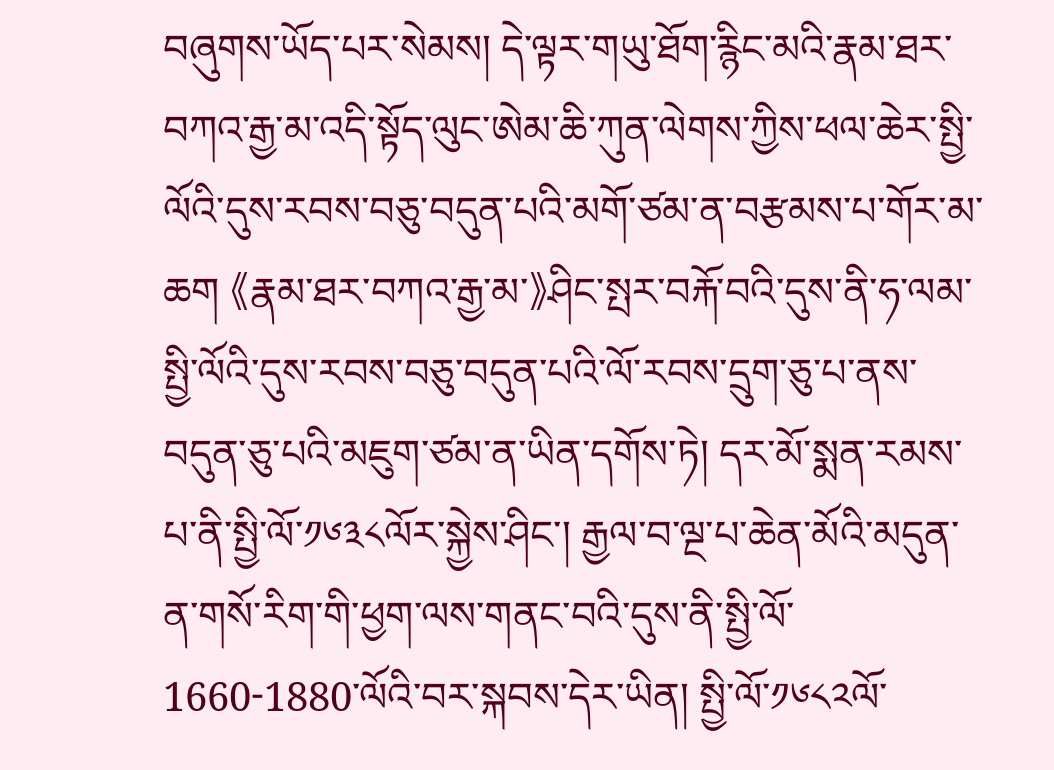བཞུགས་ཡོད་པར་སེམས། དེ་ལྟར་གཡུ་ཐོག་རྙིང་མའི་རྣམ་ཐར་བཀའ་རྒྱ་མ་འདི་སྟོད་ལུང་ཨེམ་ཆི་ཀུན་ལེགས་ཀྱིས་ཕལ་ཆེར་སྤྱི་ལོའི་དུས་རབས་བཅུ་བདུན་པའི་མགོ་ཙམ་ན་བརྩམས་པ་གོར་མ་ཆག 《རྣམ་ཐར་བཀའ་རྒྱ་མ་》ཤིང་སྤར་བརྐོ་བའི་དུས་ནི་ཧ་ལམ་སྤྱི་ལོའི་དུས་རབས་བཅུ་བདུན་པའི་ལོ་རབས་དྲུག་ཅུ་པ་ནས་བདུན་ཅུ་པའི་མཇུག་ཙམ་ན་ཡིན་དགོས་ཏེ། དར་མོ་སྨན་རམས་པ་ནི་སྤྱི་ལོ་༡༦༣༨ལོར་སྐྱེས་ཤིང་། རྒྱལ་བ་ལྔ་པ་ཆེན་མོའི་མདུན་ན་གསོ་རིག་གི་ཕྱག་ལས་གནང་བའི་དུས་ནི་སྤྱི་ལོ་1660-1880་ལོའི་བར་སྐབས་དེར་ཡིན། སྤྱི་ལོ་༡༦༨༢ལོ་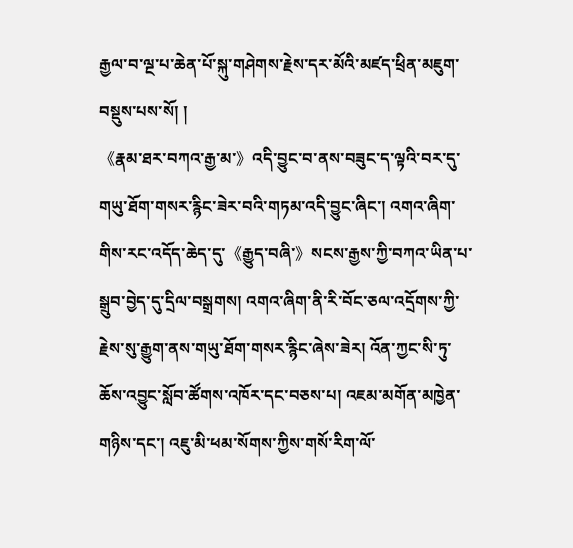རྒྱལ་བ་ལྔ་པ་ཆེན་པོ་སྐུ་གཤེགས་རྗེས་དར་མོའི་མཛད་ཕྲིན་མཇུག་བསྡུས་པས་སོ། །
《རྣམ་ཐར་བཀའ་རྒྱ་མ་》འདི་བྱུང་བ་ནས་བཟུང་ད་ལྟའི་བར་དུ་གཡུ་ཐོག་གསར་རྙིང་ཟེར་བའི་གཏམ་འདི་བྱུང་ཞིང་། འགའ་ཞིག་གིས་རང་འདོད་ཆེད་དུ་《རྒྱུད་བཞི་》སངས་རྒྱས་ཀྱི་བཀའ་ཡིན་པ་སྒྲུབ་བྱེད་དུ་དྲིལ་བསྒྲགས། འགའ་ཞིག་ནི་རི་བོང་ཅལ་འདྲོགས་ཀྱི་རྗེས་སུ་རྒྱུག་ནས་གཡུ་ཐོག་གསར་རྙིང་ཞེས་ཟེར། འོན་ཀྱང་སི་ཏུ་ཆོས་འབྱུང་སློབ་ཚོགས་འཁོར་དང་བཅས་པ། འཇམ་མགོན་མཁྱེན་གཉིས་དང་། འཇུ་མི་ཕམ་སོགས་ཀྱིས་གསོ་རིག་ལོ་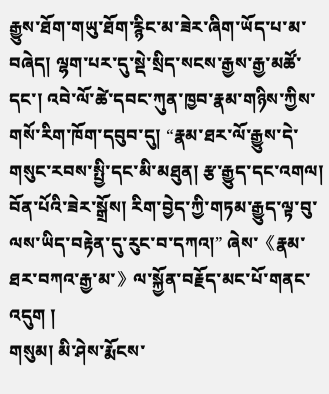རྒྱུས་ཐོག་གཡུ་ཐོག་རྙིང་མ་ཟེར་ཞིག་ཡོད་པ་མ་བཞེད། ལྷག་པར་དུ་སྡེ་སྲིད་སངས་རྒྱས་རྒྱ་མཚོ་དང་། འབེ་ལོ་ཚེ་དབང་ཀུན་ཁྱབ་རྣམ་གཉིས་ཀྱིས་གསོ་རིག་ཁོག་དབུབ་དུ། “རྣམ་ཐར་ལོ་རྒྱུས་དེ་གསུང་རབས་སྤྱི་དང་མི་མཐུན། རྩ་རྒྱུད་དང་འགལ། བོན་པོའི་ཟེར་སྒྲོས། རིག་བྱེད་ཀྱི་གཏམ་རྒྱུད་ལྟ་བུ་ལས་ཡིད་བརྟེན་དུ་རུང་བ་དཀའ།” ཞེས་《རྣམ་ཐར་བཀའ་རྒྱ་མ་》ལ་སྐྱོན་བརྗོད་མང་པོ་གནང་འདུག །
གསུམ། མི་ཤེས་རྨོངས་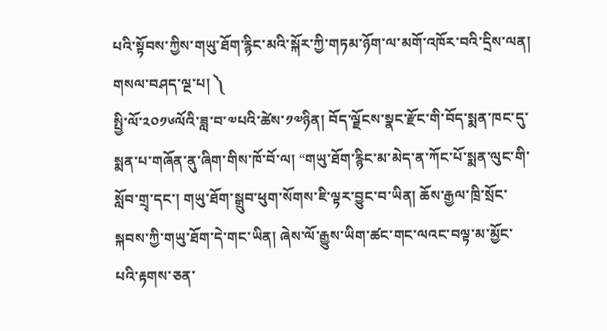པའི་སྟོབས་ཀྱིས་གཡུ་ཐོག་རྙིང་མའི་སྐོར་ཀྱི་གཏམ་ཉོག་ལ་མགོ་འཁོར་བའི་དྲིས་ལན།
གསལ་བཤད་ལྔ་པ། ༽
སྤྱི་ལོ་༢༠༡༦ལོའི་ཟླ་བ་༧པའི་ཚེས་༡༧ཉིན། བོད་ལྗོངས་སྣང་རྫོང་གི་བོད་སྨན་ཁང་དུ་སྨན་པ་གཞོན་ནུ་ཞིག་གིས་ཁོ་བོ་ལ། “གཡུ་ཐོག་རྙིང་མ་མེད་ན་ཀོང་པོ་སྨན་ལུང་གི་སློབ་གྲྭ་དང་། གཡུ་ཐོག་སྒྲུབ་ཕུག་སོགས་ཇི་ལྟར་བྱུང་བ་ཡིན། ཆོས་རྒྱལ་ཁྲི་སྲོང་སྐབས་ཀྱི་གཡུ་ཐོག་དེ་གང་ཡིན། ཞེས་ལོ་རྒྱུས་ཡིག་ཚང་གང་ལའང་བལྟ་མ་མྱོང་པའི་རྟགས་ཅན་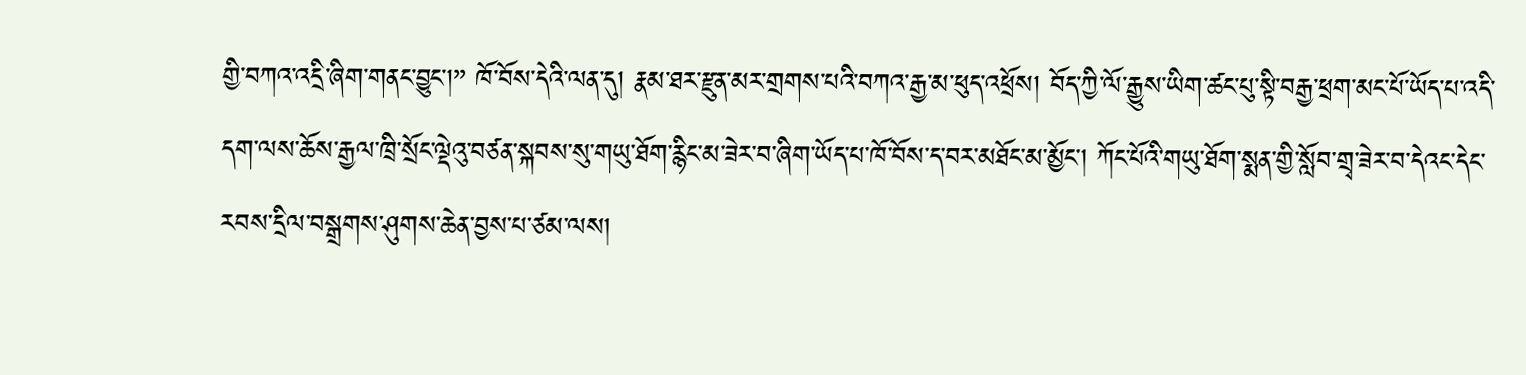གྱི་བཀའ་འདྲི་ཞིག་གནང་བྱུང་།” ཁོ་བོས་དེའི་ལན་དུ། རྣམ་ཐར་རྫུན་མར་གྲགས་པའི་བཀའ་རྒྱ་མ་ཕུད་འཕྲོས། བོད་ཀྱི་ལོ་རྒྱུས་ཡིག་ཚང་པུ་སྟི་བརྒྱ་ཕྲག་མང་པོ་ཡོད་པ་འདི་དག་ལས་ཆོས་རྒྱལ་ཁྲི་སྲོང་ལྡེའུ་བཙན་སྐབས་སུ་གཡུ་ཐོག་རྙིང་མ་ཟེར་བ་ཞིག་ཡོད་པ་ཁོ་བོས་ད་བར་མཐོང་མ་མྱོང་། ཀོང་པོའི་གཡུ་ཐོག་སྨན་གྱི་སློབ་གྲྭ་ཟེར་བ་དེའང་དེང་རབས་དྲིལ་བསྒྲགས་ཤུགས་ཆེན་བྱས་པ་ཙམ་ལས།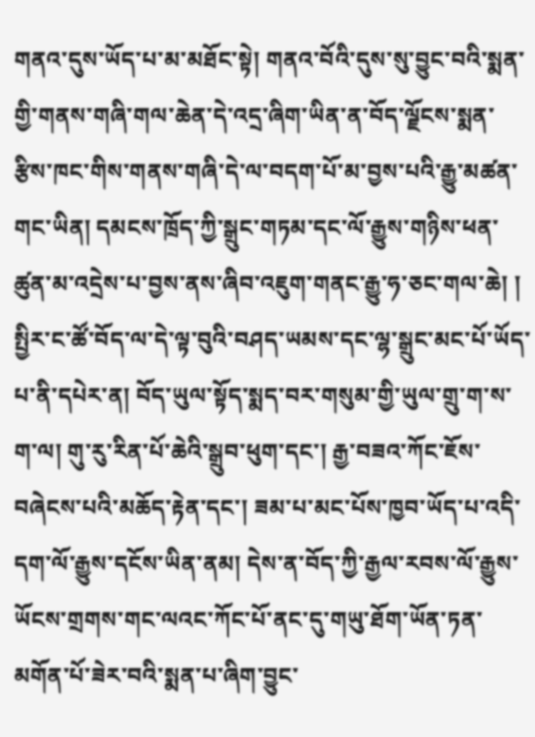གནའ་དུས་ཡོད་པ་མ་མཐོང་སྟེ། གནའ་བོའི་དུས་སུ་བྱུང་བའི་སྨན་གྱི་གནས་གཞི་གལ་ཆེན་དེ་འདྲ་ཞིག་ཡིན་ན་བོད་ལྗོངས་སྨན་རྩིས་ཁང་གིས་གནས་གཞི་དེ་ལ་བདག་པོ་མ་བྱས་པའི་རྒྱུ་མཚན་གང་ཡིན། དམངས་ཁྲོད་ཀྱི་སྒྲུང་གཏམ་དང་ལོ་རྒྱུས་གཉིས་ཕན་ཚུན་མ་འདྲེས་པ་བྱས་ནས་ཞིབ་འཇུག་གནང་རྒྱུ་ཧ་ཅང་གལ་ཆེ། །
སྤྱིར་ང་ཚོ་བོད་ལ་དེ་ལྟ་བུའི་བཤད་ཡམས་དང་ལྷ་སྒྲུང་མང་པོ་ཡོད་པ་ནི་དཔེར་ན། བོད་ཡུལ་སྟོད་སྨད་བར་གསུམ་གྱི་ཡུལ་གྲུ་ག་ས་ག་ལ། གུ་རུ་རིན་པོ་ཆེའི་སྒྲུབ་ཕུག་དང་། རྒྱ་བཟའ་ཀོང་ཇོས་བཞེངས་པའི་མཆོད་རྟེན་དང་། ཟམ་པ་མང་པོས་ཁྱབ་ཡོད་པ་འདི་དག་ལོ་རྒྱུས་དངོས་ཡིན་ནམ། དེས་ན་བོད་ཀྱི་རྒྱལ་རབས་ལོ་རྒྱུས་ཡོངས་གྲགས་གང་ལའང་ཀོང་པོ་ནང་དུ་གཡུ་ཐོག་ཡོན་ཏན་མགོན་པོ་ཟེར་བའི་སྨན་པ་ཞིག་བྱུང་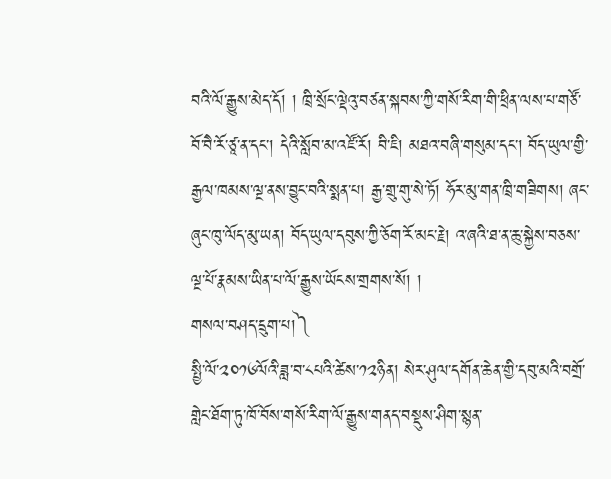བའི་ལོ་རྒྱུས་མེད་དོ། ། ཁྲི་སྲོང་ལྡེའུ་བཙན་སྐབས་ཀྱི་གསོ་རིག་གི་ཕྲིན་ལས་པ་གཙོ་བོ་བཻ་རོ་ཙཱ་ན་དང་། དེའི་སློབ་མ་འཛོ་རོ། བི་ཇི། མཐའ་བཞི་གསུམ་དང་། བོད་ཡུལ་གྱི་རྒྱལ་ཁམས་ལྔ་ནས་བྱུང་བའི་སྨན་པ། རྒྱ་གྲུ་གུ་སེ་ཏོ། ཧོར་མུ་གན་ཁྲི་གཟིགས། ཞང་ཞུང་ཁུ་ལོད་མུ་ཡན། བོད་ཡུལ་དབུས་ཀྱི་ཅོག་རོ་མང་རྗེ། འ་ཞའི་ཐ་ན་ཆུ་སྐྱེས་བཅས་ལྔ་པོ་རྣམས་ཡིན་པ་ལོ་རྒྱུས་ཡོངས་གྲགས་སོ། །
གསལ་བཤད་དྲུག་པ།༽
སྤྱི་ལོ་༢༠༡༦ལོའི་ཟླ་བ་༨པའི་ཚེས་༡༢ཉིན། སེར་ཤུལ་དགོན་ཆེན་གྱི་དབུ་མའི་བགྲོ་གླེང་ཐོག་ཏུ་ཁོ་བོས་གསོ་རིག་ལོ་རྒྱུས་གནད་བསྡུས་ཤིག་སྙན་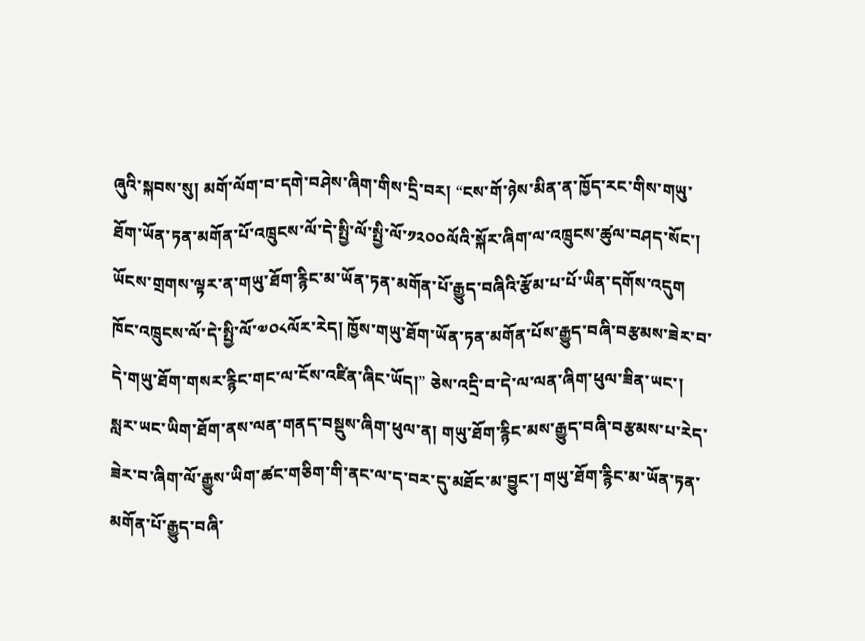ཞུའི་སྐབས་སུ། མགོ་ལོག་བ་དགེ་བཤེས་ཞིག་གིས་དྲི་བར། “ངས་གོ་ཉེས་མིན་ན་ཁྱོད་རང་གིས་གཡུ་ཐོག་ཡོན་ཏན་མགོན་པོ་འཁྲུངས་ལོ་དེ་སྤྱི་ལོ་སྤྱི་ལོ་༡༢༠༠ལོའི་སྐོར་ཞིག་ལ་འཁྲུངས་ཚུལ་བཤད་སོང་། ཡོངས་གྲགས་ལྟར་ན་གཡུ་ཐོག་རྙིང་མ་ཡོན་ཏན་མགོན་པོ་རྒྱུད་བཞིའི་རྩོམ་པ་པོ་ཡིན་དགོས་འདུག ཁོང་འཁྲུངས་ལོ་དེ་སྤྱི་ལོ་༧༠༨ལོར་རེད། ཁྱོས་གཡུ་ཐོག་ཡོན་ཏན་མགོན་པོས་རྒྱུད་བཞི་བརྩམས་ཟེར་བ་དེ་གཡུ་ཐོག་གསར་རྙིང་གང་ལ་ངོས་འཛིན་ཞིང་ཡོད།” ཅེས་འདྲི་བ་དེ་ལ་ལན་ཞིག་ཕུལ་ཟིན་ཡང་། སླར་ཡང་ཡིག་ཐོག་ནས་ལན་གནད་བསྡུས་ཞིག་ཕུལ་ན། གཡུ་ཐོག་རྙིང་མས་རྒྱུད་བཞི་བརྩམས་པ་རེད་ཟེར་བ་ཞིག་ལོ་རྒྱུས་ཡིག་ཚང་གཅིག་གི་ནང་ལ་ད་བར་དུ་མཐོང་མ་བྱུང་། གཡུ་ཐོག་རྙིང་མ་ཡོན་ཏན་མགོན་པོ་རྒྱུད་བཞི་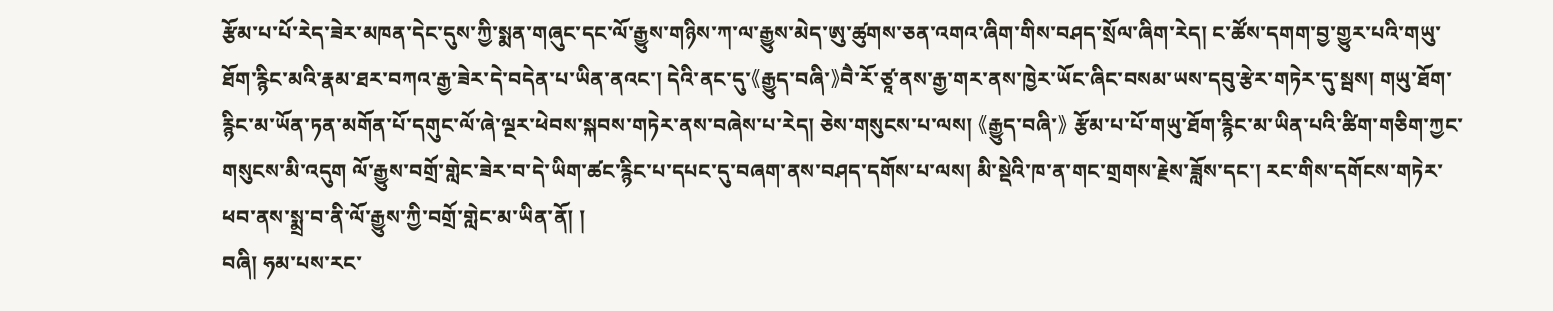རྩོམ་པ་པོ་རེད་ཟེར་མཁན་དེང་དུས་ཀྱི་སྨན་གཞུང་དང་ལོ་རྒྱུས་གཉིས་ཀ་ལ་རྒྱུས་མེད་ཨུ་ཚུགས་ཅན་འགའ་ཞིག་གིས་བཤད་སྲོལ་ཞིག་རེད། ང་ཚོས་དགག་བྱ་གྱུར་པའི་གཡུ་ཐོག་རྙིང་མའི་རྣམ་ཐར་བཀའ་རྒྱ་ཟེར་དེ་བདེན་པ་ཡིན་ནའང་། དེའི་ནང་དུ་《རྒྱུད་བཞི་》བཻ་རོ་ཙཱ་ནས་རྒྱ་གར་ནས་ཁྱེར་ཡོང་ཞིང་བསམ་ཡས་དབུ་རྩེར་གཏེར་དུ་སྦས། གཡུ་ཐོག་རྙིང་མ་ཡོན་ཏན་མགོན་པོ་དགུང་ལོ་ཞེ་ལྔར་ཕེབས་སྐབས་གཏེར་ནས་བཞེས་པ་རེད། ཅེས་གསུངས་པ་ལས། 《རྒྱུད་བཞི་》 རྩོམ་པ་པོ་གཡུ་ཐོག་རྙིང་མ་ཡིན་པའི་ཚིག་གཅིག་ཀྱང་གསུངས་མི་འདུག ལོ་རྒྱུས་བགྲོ་གླེང་ཟེར་བ་དེ་ཡིག་ཚང་རྙིང་པ་དཔང་དུ་བཞག་ནས་བཤད་དགོས་པ་ལས། མི་སྡེའི་ཁ་ན་གང་གྲགས་རྗེས་ཟློས་དང་། རང་གིས་དགོངས་གཏེར་ཕབ་ནས་སྨྲ་བ་ནི་ལོ་རྒྱུས་ཀྱི་བགྲོ་གླེང་མ་ཡིན་ནོ། །
བཞི། ཧམ་པས་རང་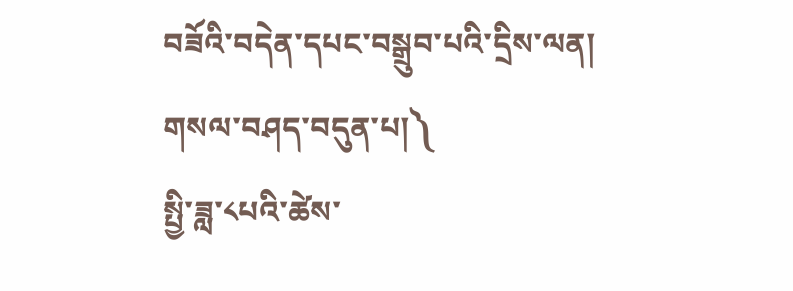བཟོའི་བདེན་དཔང་བསྒྲུབ་པའི་དྲིས་ལན།
གསལ་བཤད་བདུན་པ།༽
སྤྱི་ཟླ་༨པའི་ཚེས་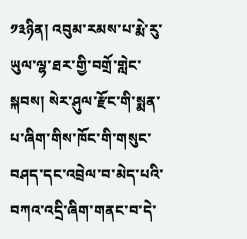༡༣ཉིན། འབུམ་རམས་པ་རྨེ་རུ་ཡུལ་ལྷ་ཐར་གྱི་བགྲོ་གླེང་སྐབས། སེར་ཤུལ་རྫོང་གི་སྨན་པ་ཞིག་གིས་ཁོང་གི་གསུང་བཤད་དང་འབྲེལ་བ་མེད་པའི་བཀའ་འདྲི་ཞིག་གནང་བ་དེ་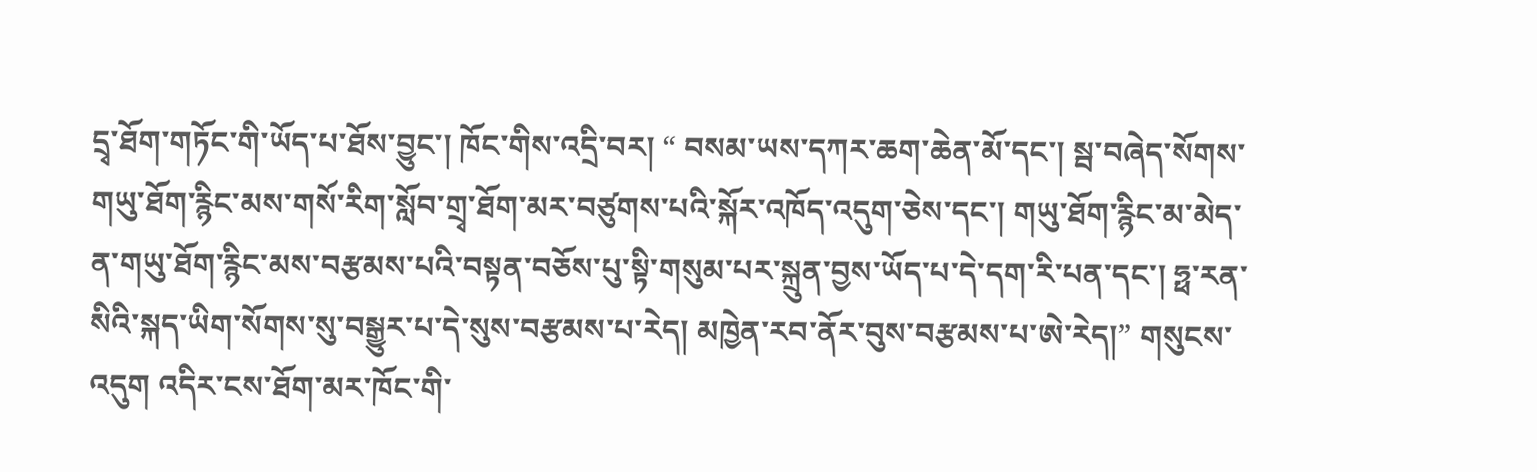དྲྭ་ཐོག་གཏོང་གི་ཡོད་པ་ཐོས་བྱུང་། ཁོང་གིས་འདྲི་བར། “ བསམ་ཡས་དཀར་ཆག་ཆེན་མོ་དང་། སྦ་བཞེད་སོགས་གཡུ་ཐོག་རྙིང་མས་གསོ་རིག་སློབ་གྲྭ་ཐོག་མར་བཙུགས་པའི་སྐོར་འཁོད་འདུག་ཅེས་དང་། གཡུ་ཐོག་རྙིང་མ་མེད་ན་གཡུ་ཐོག་རྙིང་མས་བརྩམས་པའི་བསྟན་བཅོས་པུ་སྟི་གསུམ་པར་སྐྲུན་བྱས་ཡོད་པ་དེ་དག་རི་པན་དང་། ཧྥ་རན་སིའི་སྐད་ཡིག་སོགས་སུ་བསྒྱུར་པ་དེ་སུས་བརྩམས་པ་རེད། མཁྱེན་རབ་ནོར་བུས་བརྩམས་པ་ཨེ་རེད།” གསུངས་འདུག འདིར་ངས་ཐོག་མར་ཁོང་གི་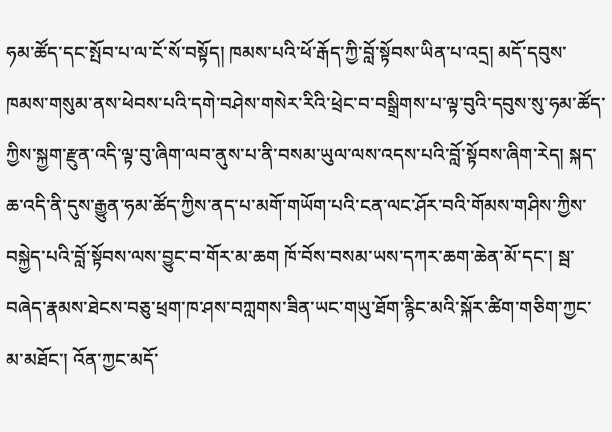ཧམ་ཚོད་དང་སྤོབ་པ་ལ་ངོ་སོ་བསྟོད། ཁམས་པའི་ཕོ་རྒོད་ཀྱི་བློ་སྟོབས་ཡིན་པ་འདྲ། མདོ་དབུས་ཁམས་གསུམ་ནས་ཕེབས་པའི་དགེ་བཤེས་གསེར་རིའི་ཕྲེང་བ་བསྒྲིགས་པ་ལྟ་བུའི་དབུས་སུ་ཧམ་ཚོད་ཀྱིས་སྐྱག་རྫུན་འདི་ལྟ་བུ་ཞིག་ལབ་ནུས་པ་ནི་བསམ་ཡུལ་ལས་འདས་པའི་བློ་སྟོབས་ཞིག་རེད། སྐད་ཆ་འདི་ནི་དུས་རྒྱུན་ཧམ་ཚོད་ཀྱིས་ནད་པ་མགོ་གཡོག་པའི་ངན་ལང་ཤོར་བའི་གོམས་གཤིས་ཀྱིས་བསྐྱེད་པའི་བློ་སྟོབས་ལས་བྱུང་བ་གོར་མ་ཆག ཁོ་བོས་བསམ་ཡས་དཀར་ཆག་ཆེན་མོ་དང་། སྦ་བཞེད་རྣམས་ཐེངས་བཅུ་ཕྲག་ཁ་ཤས་བཀླགས་ཟིན་ཡང་གཡུ་ཐོག་རྙིང་མའི་སྐོར་ཚིག་གཅིག་ཀྱང་མ་མཐོང་། འོན་ཀྱང་མདོ་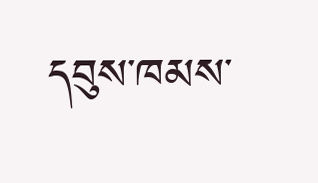དབུས་ཁམས་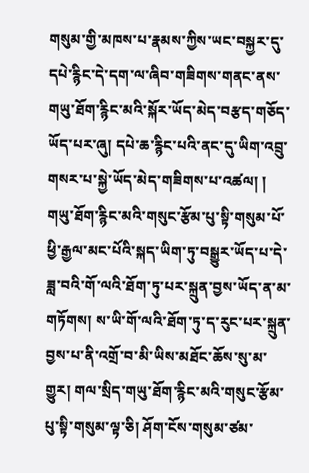གསུམ་གྱི་མཁས་པ་རྣམས་ཀྱིས་ཡང་བསྐྱར་དུ་དཔེ་རྙིང་དེ་དག་ལ་ཞིབ་གཟིགས་གནང་ནས་གཡུ་ཐོག་རྙིང་མའི་སྐོར་ཡོད་མེད་བརྩད་གཅོད་ཡོད་པར་ཞུ། དཔེ་ཆ་རྙིང་པའི་ནང་དུ་ཡིག་འབྲུ་གསར་པ་སྐྱེ་ཡོད་མེད་གཟིགས་པ་འཚལ། །
གཡུ་ཐོག་རྙིང་མའི་གསུང་རྩོམ་པུ་སྟི་གསུམ་པོ་ཕྱི་རྒྱལ་མང་པོའི་སྐད་ཡིག་ཏུ་བསྒྱུར་ཡོད་པ་དེ་ཟླ་བའི་གོ་ལའི་ཐོག་ཏུ་པར་སྐྲུན་བྱས་ཡོད་ན་མ་གཏོགས། ས་ཡི་གོ་ལའི་ཐོག་ཏུ་ད་རུང་པར་སྐྲུན་བྱས་པ་ནི་འགྲོ་བ་མི་ཡིས་མཐོང་ཆོས་སུ་མ་གྱུར། གལ་སྲིད་གཡུ་ཐོག་རྙིང་མའི་གསུང་རྩོམ་པུ་སྟི་གསུམ་ལྟ་ཅི། ཤོག་ངོས་གསུམ་ཙམ་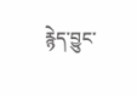རྙེད་བྱུང་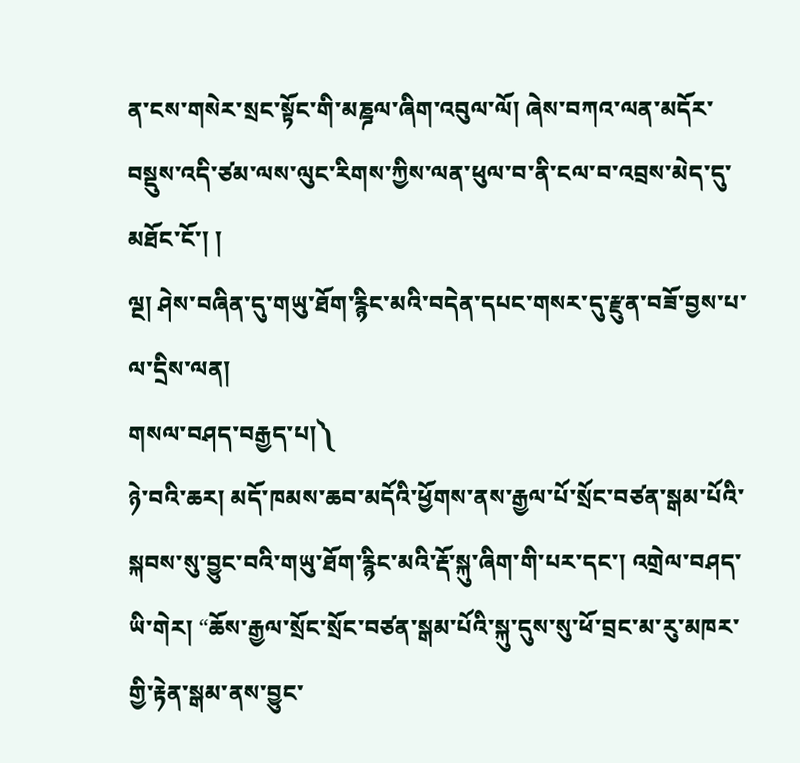ན་ངས་གསེར་སྲང་སྟོང་གི་མཎྜལ་ཞིག་འབུལ་ལོ། ཞེས་བཀའ་ལན་མདོར་བསྡུས་འདི་ཙམ་ལས་ལུང་རིགས་ཀྱིས་ལན་ཕུལ་བ་ནི་ངལ་བ་འབྲས་མེད་དུ་མཐོང་ངོ་། །
ལྔ། ཤེས་བཞིན་དུ་གཡུ་ཐོག་རྙིང་མའི་བདེན་དཔང་གསར་དུ་རྫུན་བཟོ་བྱས་པ་ལ་དྲིས་ལན།
གསལ་བཤད་བརྒྱད་པ།༽
ཉེ་བའི་ཆར། མདོ་ཁམས་ཆབ་མདོའི་ཕྱོགས་ནས་རྒྱལ་པོ་སྲོང་བཙན་སྒམ་པོའི་སྐབས་སུ་བྱུང་བའི་གཡུ་ཐོག་རྙིང་མའི་རྡོ་སྐུ་ཞིག་གི་པར་དང་། འགྲེལ་བཤད་ཡི་གེར། “ཆོས་རྒྱལ་སྲོང་སྲོང་བཙན་སྒམ་པོའི་སྐུ་དུས་སུ་ཕོ་བྲང་མ་རུ་མཁར་གྱི་རྟེན་སྒམ་ནས་བྱུང་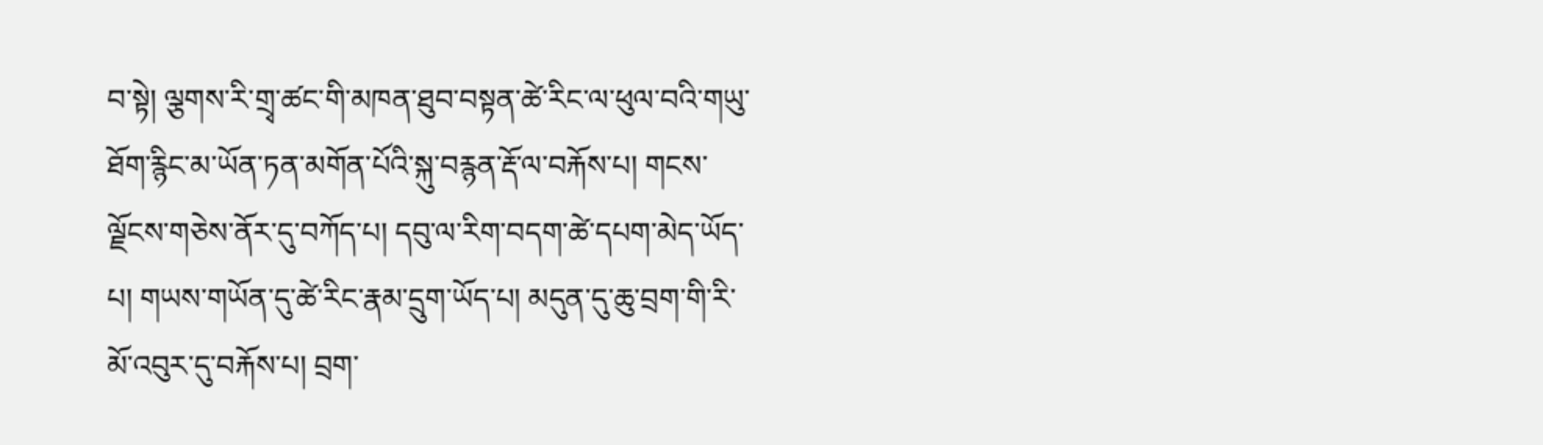བ་སྟེ། ལྕགས་རི་གྲྭ་ཚང་གི་མཁན་ཐུབ་བསྟན་ཚེ་རིང་ལ་ཕུལ་བའི་གཡུ་ཐོག་རྙིང་མ་ཡོན་ཏན་མགོན་པོའི་སྐུ་བརྙན་རྡོ་ལ་བརྐོས་པ། གངས་ལྗོངས་གཅེས་ནོར་དུ་བཀོད་པ། དབུ་ལ་རིག་བདག་ཚེ་དཔག་མེད་ཡོད་པ། གཡས་གཡོན་དུ་ཚེ་རིང་རྣམ་དྲུག་ཡོད་པ། མདུན་དུ་ཆུ་བྲག་གི་རི་མོ་འབུར་དུ་བརྐོས་པ། བྲག་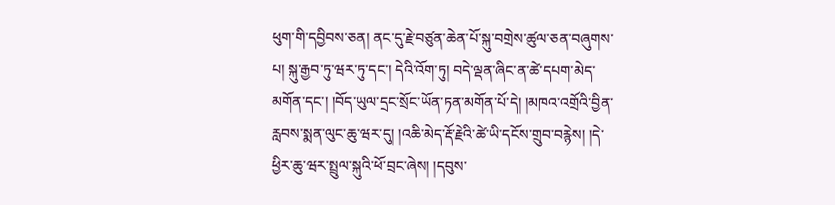ཕུག་གི་དབྱིབས་ཅན། ནང་དུ་རྗེ་བཙུན་ཆེན་པོ་སྐུ་བགྲེས་ཚུལ་ཅན་བཞུགས་པ། སྐུ་རྒྱབ་ཏུ་ཝར་ཏུ་དང་། དེའི་འོག་ཏུ། བདེ་ལྡན་ཞིང་ན་ཚེ་དཔག་མེད་མགོན་དང་། །བོད་ཡུལ་དྲང་སྲོང་ཡོན་ཏན་མགོན་པོ་དེ། །མཁའ་འགྲོའི་བྱིན་རླབས་སྨན་ལུང་ཆུ་ཝར་དུ། །འཆི་མེད་རྡོ་རྗེའི་ཚེ་ཡི་དངོས་གྲུབ་བརྙེས། །དེ་ཕྱིར་ཆུ་ཝར་སྤྲུལ་སྐུའི་ཕོ་བྲང་ཞེས། །དབུས་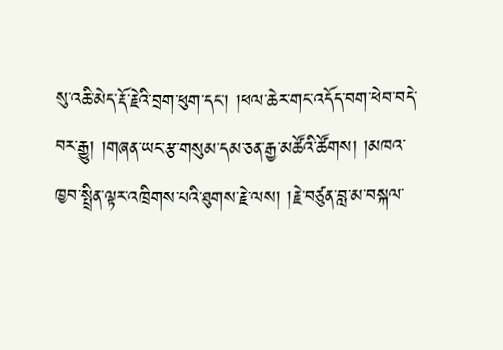སུ་འཆི་མེད་རྡོ་རྗེའི་བྲག་ཕུག་དང་། །ཕལ་ཆེར་གང་འདོད་བག་ཕེབ་བདེ་བར་རྒྱུ། །གཞན་ཡང་རྩ་གསུམ་དམ་ཅན་རྒྱ་མཚོའི་ཚོགས། །མཁའ་ཁྱབ་སྤྲིན་ལྟར་འཁྲིགས་པའི་ཐུགས་རྗེ་ལས། །རྗེ་བཙུན་བླ་མ་བསྐལ་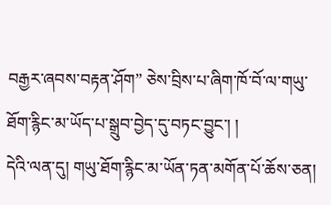བརྒྱར་ཞབས་བརྟན་ཤོག” ཅེས་བྲིས་པ་ཞིག་ཁོ་བོ་ལ་གཡུ་ཐོག་རྙིང་མ་ཡོད་པ་སྒྲུབ་བྱེད་དུ་བཏང་བྱུང་། །
དེའི་ལན་དུ། གཡུ་ཐོག་རྙིང་མ་ཡོན་ཏན་མགོན་པོ་ཆོས་ཅན།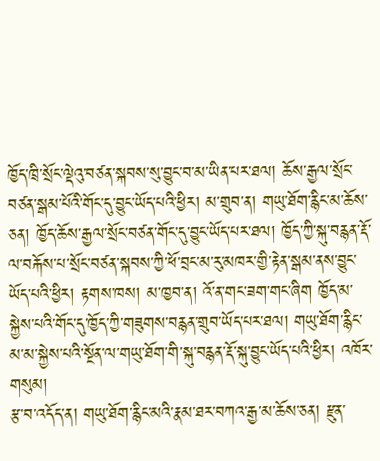ཁྱོད་ཁྲི་སྲོང་ལྡེའུ་བཙན་སྐབས་སུ་བྱུང་བ་མ་ཡིན་པར་ཐལ། ཆོས་རྒྱལ་སྲོང་བཙན་སྒམ་པོའི་གོང་དུ་བྱུང་ཡོད་པའི་ཕྱིར། མ་གྲུབ་ན། གཡུ་ཐོག་རྙིང་མ་ཆོས་ཅན། ཁྱོད་ཆོས་རྒྱལ་སྲོང་བཙན་གོང་དུ་བྱུང་ཡོད་པར་ཐལ། ཁྱོད་ཀྱི་སྐུ་བརྙན་རྡོ་ལ་བརྐོས་པ་སྲོང་བཙན་སྐབས་ཀྱི་ཕོ་བྲང་མ་རུ་མཁར་གྱི་རྟེན་སྒམ་ནས་བྱུང་ཡོད་པའི་ཕྱིར། རྟགས་ཁས། མ་ཁྱབ་ན། འོ་ན་གང་ཟག་གང་ཞིག ཁྱོད་མ་སྐྱེས་པའི་གོང་དུ་ཁྱོད་ཀྱི་གཟུགས་བརྙན་གྲུབ་ཡོད་པར་ཐལ། གཡུ་ཐོག་རྙིང་མ་མ་སྐྱེས་པའི་སྔོན་ལ་གཡུ་ཐོག་གི་སྐུ་བརྙན་རྡོ་སྐུ་བྱུང་ཡོད་པའི་ཕྱིར། འཁོར་གསུམ།
རྩ་བ་འདོད་ན། གཡུ་ཐོག་རྙིང་མའི་རྣམ་ཐར་བཀའ་རྒྱ་མ་ཆོས་ཅན། རྫུན་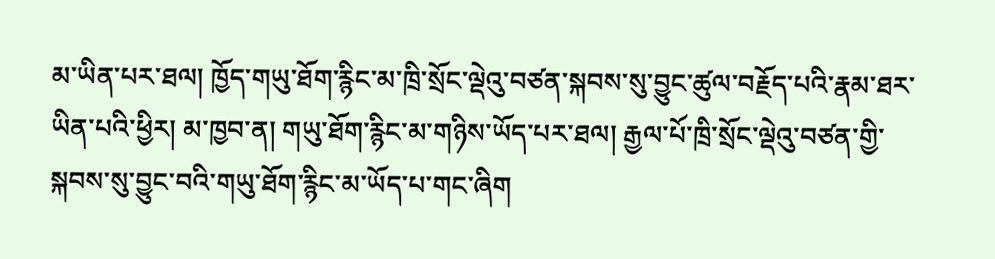མ་ཡིན་པར་ཐལ། ཁྱོད་གཡུ་ཐོག་རྙིང་མ་ཁྲི་སྲོང་ལྡེའུ་བཙན་སྐབས་སུ་བྱུང་ཚུལ་བརྗོད་པའི་རྣམ་ཐར་ཡིན་པའི་ཕྱིར། མ་ཁྱབ་ན། གཡུ་ཐོག་རྙིང་མ་གཉིས་ཡོད་པར་ཐལ། རྒྱལ་པོ་ཁྲི་སྲོང་ལྡེའུ་བཙན་གྱི་སྐབས་སུ་བྱུང་བའི་གཡུ་ཐོག་རྙིང་མ་ཡོད་པ་གང་ཞིག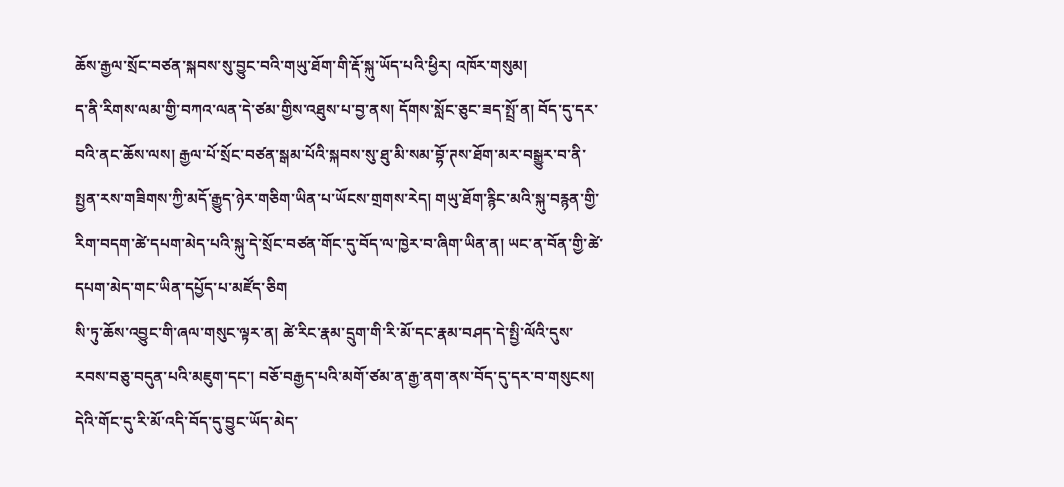ཆོས་རྒྱལ་སྲོང་བཙན་སྐབས་སུ་བྱུང་བའི་གཡུ་ཐོག་གི་རྡོ་སྐུ་ཡོད་པའི་ཕྱིར། འཁོར་གསུམ།
ད་ནི་རིགས་ལམ་གྱི་བཀའ་ལན་དེ་ཙམ་གྱིས་འཐུས་པ་བྱ་ནས། དོགས་སློང་ཅུང་ཟད་སྤྲོ་ན། བོད་དུ་དར་བའི་ནང་ཆོས་ལས། རྒྱལ་པོ་སྲོང་བཙན་སྒམ་པོའི་སྐབས་སུ་ཐུ་མི་སམ་བྷོ་ཊས་ཐོག་མར་བསྒྱུར་བ་ནི་སྤྱན་རས་གཟིགས་ཀྱི་མདོ་རྒྱུད་ཉེར་གཅིག་ཡིན་པ་ཡོངས་གྲགས་རེད། གཡུ་ཐོག་རྙིང་མའི་སྐུ་བརྙན་གྱི་རིག་བདག་ཚེ་དཔག་མེད་པའི་སྐུ་དེ་སྲོང་བཙན་གོང་དུ་བོད་ལ་ཁྱེར་བ་ཞིག་ཡིན་ན། ཡང་ན་བོན་གྱི་ཚེ་དཔག་མེད་གང་ཡིན་དཔྱོད་པ་མཛོད་ཅིག
སི་ཏུ་ཆོས་འབྱུང་གི་ཞལ་གསུང་ལྟར་ན། ཚེ་རིང་རྣམ་དྲུག་གི་རི་མོ་དང་རྣམ་བཤད་དེ་སྤྱི་ལོའི་དུས་རབས་བཅུ་བདུན་པའི་མཇུག་དང་། བཅོ་བརྒྱད་པའི་མགོ་ཙམ་ན་རྒྱ་ནག་ནས་བོད་དུ་དར་བ་གསུངས། དེའི་གོང་དུ་རི་མོ་འདི་བོད་དུ་བྱུང་ཡོད་མེད་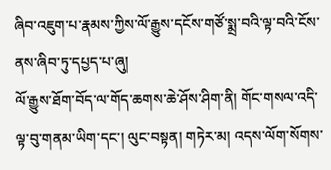ཞིབ་འཇུག་པ་རྣམས་ཀྱིས་ལོ་རྒྱུས་དངོས་གཙོ་སྨྲ་བའི་ལྟ་བའི་ངོས་ནས་ཞིབ་ཏུ་དཔྱད་པ་ཞུ།
ལོ་རྒྱུས་ཐོག་བོད་ལ་གོད་ཆགས་ཆེ་ཤོས་ཤིག་ནི། གོང་གསལ་འདི་ལྟ་བུ་གནམ་ཡིག་དང་། ལུང་བསྟན། གཏེར་མ། འདས་ལོག་སོགས་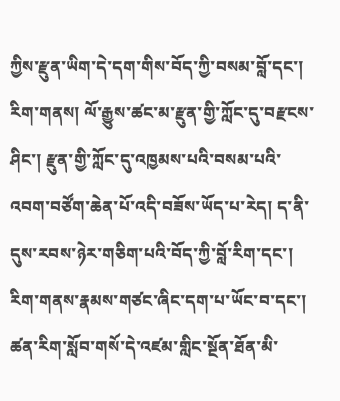ཀྱིས་རྫུན་ཡིག་དེ་དག་གིས་བོད་ཀྱི་བསམ་བློ་དང་། རིག་གནས། ལོ་རྒྱུས་ཚང་མ་རྫུན་གྱི་ཀློང་དུ་བརྫངས་ཤིང་། རྫུན་གྱི་ཀློང་དུ་འཁྱམས་པའི་བསམ་པའི་འབག་བཙོག་ཆེན་པོ་འདི་བཟོས་ཡོད་པ་རེད། ད་ནི་དུས་རབས་ཉེར་གཅིག་པའི་བོད་ཀྱི་བློ་རིག་དང་། རིག་གནས་རྣམས་གཙང་ཞིང་དག་པ་ཡོང་བ་དང་། ཚན་རིག་སློབ་གསོ་དེ་འཛམ་གླིང་སྔོན་ཐོན་མི་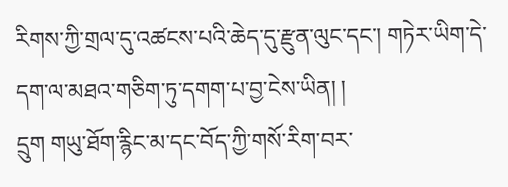རིགས་ཀྱི་གྲལ་དུ་འཚངས་པའི་ཆེད་དུ་རྫུན་ལུང་དང་། གཏེར་ཡིག་དེ་དག་ལ་མཐའ་གཅིག་ཏུ་དགག་པ་བྱ་ངེས་ཡིན། །
དྲུག གཡུ་ཐོག་རྙིང་མ་དང་བོད་ཀྱི་གསོ་རིག་བར་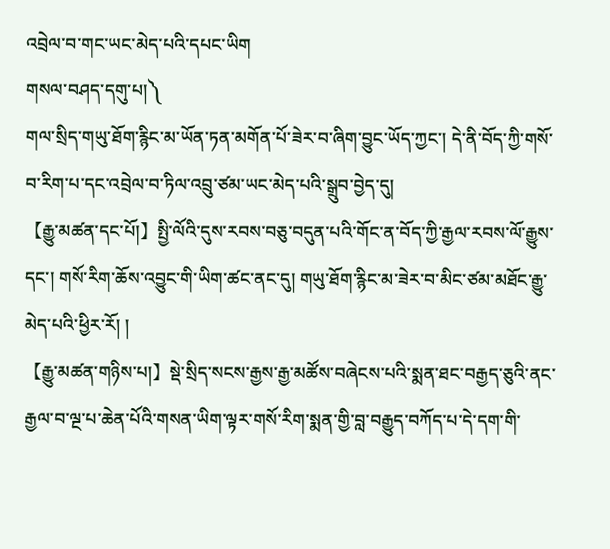འབྲེལ་བ་གང་ཡང་མེད་པའི་དཔང་ཡིག
གསལ་བཤད་དགུ་པ།༽
གལ་སྲིད་གཡུ་ཐོག་རྙིང་མ་ཡོན་ཏན་མགོན་པོ་ཟེར་བ་ཞིག་བྱུང་ཡོད་ཀྱང་། དེ་ནི་བོད་ཀྱི་གསོ་བ་རིག་པ་དང་འབྲེལ་བ་ཏིལ་འབྲུ་ཙམ་ཡང་མེད་པའི་སྒྲུབ་བྱེད་དུ།
【རྒྱུ་མཚན་དང་པོ།】སྤྱི་ལོའི་དུས་རབས་བཅུ་བདུན་པའི་གོང་ན་བོད་ཀྱི་རྒྱལ་རབས་ལོ་རྒྱུས་དང་། གསོ་རིག་ཆོས་འབྱུང་གི་ཡིག་ཚང་ནང་དུ། གཡུ་ཐོག་རྙིང་མ་ཟེར་བ་མིང་ཙམ་མཐོང་རྒྱུ་མེད་པའི་ཕྱིར་རོ། །
【རྒྱུ་མཚན་གཉིས་པ།】སྡེ་སྲིད་སངས་རྒྱས་རྒྱ་མཚོས་བཞེངས་པའི་སྨན་ཐང་བརྒྱད་ཅུའི་ནང་རྒྱལ་བ་ལྔ་པ་ཆེན་པོའི་གསན་ཡིག་ལྟར་གསོ་རིག་སྨན་གྱི་བླ་བརྒྱུད་བཀོད་པ་དེ་དག་གི་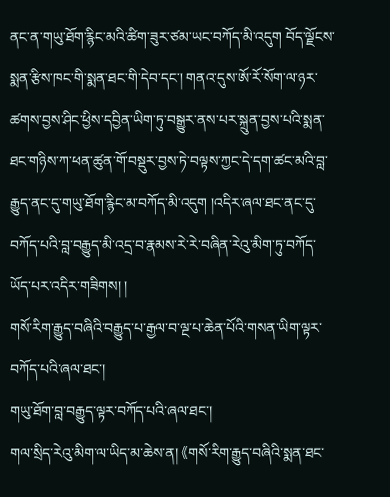ནང་ན་གཡུ་ཐོག་རྙིང་མའི་ཚིག་ཟུར་ཙམ་ཡང་བཀོད་མི་འདུག བོད་ལྗོངས་སྨན་རྩིས་ཁང་གི་སྨན་ཐང་གི་དེབ་དང་། གནའ་དུས་ཨོ་རོ་སོག་ལ་ཉར་ཚགས་བྱས་ཤིང་ཕྱིས་དབྱིན་ཡིག་ཏུ་བསྒྱུར་ནས་པར་སྐྲུན་བྱས་པའི་སྨན་ཐང་གཉིས་ཀ་ཕན་ཚུན་གོ་བསྡུར་བྱས་ཏེ་བལྟས་ཀྱང་དེ་དག་ཚང་མའི་བླ་རྒྱུད་ནང་དུ་གཡུ་ཐོག་རྙིང་མ་བཀོད་མི་འདུག །འདིར་ཞལ་ཐང་ནང་དུ་བཀོད་པའི་བླ་བརྒྱུད་མི་འདྲ་བ་རྣམས་རེ་རེ་བཞིན་རེའུ་མིག་ཏུ་བཀོད་ཡོད་པར་འདིར་གཟིགས། །
གསོ་རིག་རྒྱུད་བཞིའི་བརྒྱུད་པ་རྒྱལ་བ་ལྔ་པ་ཆེན་པོའི་གསན་ཡིག་ལྟར་བཀོད་པའི་ཞལ་ཐང་།
གཡུ་ཐོག་བླ་བརྒྱུད་ལྟར་བཀོད་པའི་ཞལ་ཐང་།
གལ་སྲིད་རེའུ་མིག་ལ་ཡིད་མ་ཆེས་ན། 《གསོ་རིག་རྒྱུད་བཞིའི་སྨན་ཐང་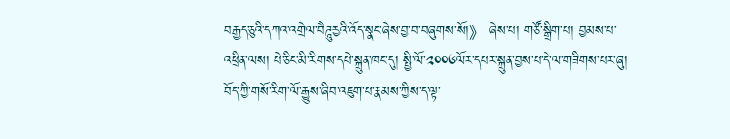བརྒྱད་ཅུའི་དཀའ་འགྲེལ་བཻཌཱུརྱའི་འོད་སྣང་ཞེས་བྱ་བ་བཞུགས་སོ།》 ཞེས་པ། གཙོ་སྒྲིག་པ། བྱམས་པ་འཕྲིན་ལས། པེ་ཅིང་མི་རིགས་དཔེ་སྐྲུན་ཁང་དུ། སྤྱི་ལོ་༢༠༠༦ལོར་དཔར་སྐྲུན་བྱས་པ་དེ་ལ་གཟིགས་པར་ཞུ། བོད་ཀྱི་གསོ་རིག་ལོ་རྒྱུས་ཞིབ་འཇུག་པ་རྣམས་ཀྱིས་ད་ལྟ་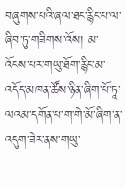བཞུགས་པའི་ཞལ་ཐང་རྙིང་པ་ལ་ཞིབ་ཏུ་གཟིགས་འོས། མ་འོངས་པར་གཡུ་ཐོག་རྙིང་མ་འདོད་མཁན་ཚོས་ཉིན་ཞིག་པོ་ཏཱ་ལའམ་དགོན་པ་ག་གེ་མོ་ཞིག་ན་འདུག་ཟེར་ནས་གཡུ་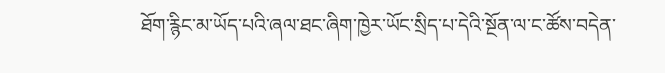ཐོག་རྙིང་མ་ཡོད་པའི་ཞལ་ཐང་ཞིག་ཁྱེར་ཡོང་སྲིད་པ་དེའི་སྔོན་ལ་ང་ཚོས་བདེན་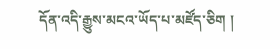དོན་འདི་རྒྱུས་མངའ་ཡོད་པ་མཛོད་ཅིག །